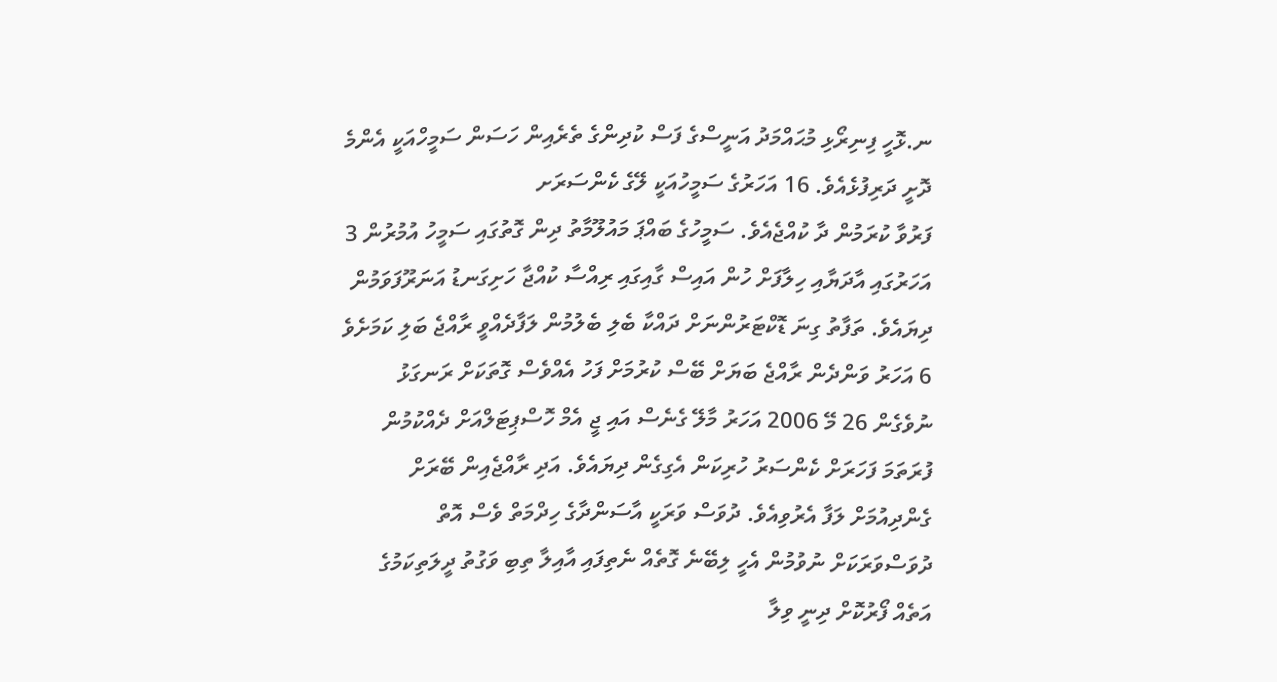ނ.ޅޮހީ ފިނިރޯޅި މުޙައްމަދު އަނީސްގެ ފަސް ކުދިންގެ ތެރެއިން ހަސަން ސަމީހްއަކީ އެންމެ ދޮށީ ދަރިފުޅެއެވެ. 16 އަހަރުގެ ސަމީހުއަކީ ލޭގެ ކެންސަރަށ
ފަރުވާ ކުރަމުން ދާ ކުއްޖެއެވެ. ސަމީހުގެ ބައްޕަ މައުލޫމާތު ދިން ގޮތުގައި ސަމީހު އުމުރުން 3 އަހަރުގައި އާދަޔާއި ހިލާފަށް ހުން އައިސް ގާއިގައި ރިއްސާ ކުއްޖާ ހަށިގަނޑު އަނަރޫފަވަމުން ދިޔައެވެ. ތަފާތު ގިނަ ޑޮކްޓަރުންނަށް ދައްކާ ބެލި ބެލުމުން ލަފާދެއްވީ ރާއްޖެ ބަލި ކަމަށެވެ
6 އަހަރު ވަންދެން ރާއްޖެ ބަޔަށް ބޭސް ކުރުމަށް ފަހު އެއްވެސް ގޮތަކަށް ރަނގަޅު ނުވެގެން 26 މޭ 2006 އަހަރު މާލޭ ގެނެސް އައި ޖީ އެމް ހޮސްޕިޓަލްއަށް ދެއްކުމުން ފުރަތަމަ ފަހަރަށް ކެންސަރު ހުރިކަން އެގިގެން ދިޔައެވެ. އަދި ރާއްޖެއިން ބޭރަށް ގެންދިއުމަށް ލަފާ އެރުވިއެވެ. ދުވަސް ވަރަކީ އާސަންދާގެ ހިދްމަތް ވެސް އޮތް ދުވަސްވަރަކަށް ނުވުމުން އެހީ ލިބޭނެ ގޮތެއް ނެތިފައި އާއިލާ ތިބި ވަގުތު ދީލަތިކަމުގެ އަތެއް ފޯރުކޮށް ދިނީ ވިލާ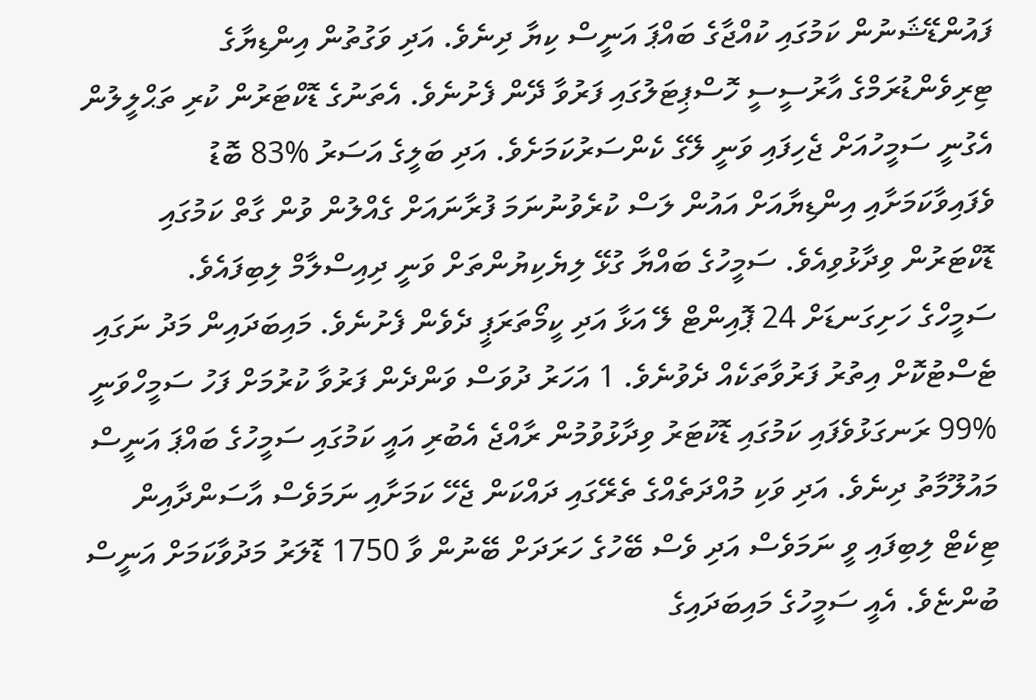ފައުންޑޭޝަނުން ކަމުގައި ކުއްޖާގެ ބައްޕަ އަނީސް ކިޔާ ދިނެވެ. އަދި ވަގުތުން އިންޑިޔާގެ ޓިރިވެންޑުރަމްގެ އާރުސީސީ ހޮސްޕިޓަލުގައި ފަރުވާ ދޭން ފެށުނެވެ. އެތަނުގެ ޑޮކްޓަރުން ކުރި ތަޙްލީލުން އެގުނީ ސަމީހުއަށް ޖެހިފައި ވަނީ ލޭގެ ކެންސަރުކަމަށެވެ. އަދި ބަލީގެ އަސަރު %83 ބޮޑު ވެފައިވާކަމަށާއި އިންޑިޔާއަށް އައުން ލަސް ކުރެވުނުނަމަ ފުރާނައަށް ގެއްލުން ވުން ގާތް ކަމުގައި ޑޮކްޓަރުން ވިދާޅުވިއެވެ. ސަމީހުގެ ބައްޔާ ގުޅޭ ލިޔެކިޔުންތަށް ވަނީ ދިއިސްލާމް ލިބިފައެވެ.
ސަމީހްގެ ހަށިގަނޑަށް 24 ޕޮއިންޓް ލޭ އަޅާ އަދި ކީމޯތަރަޕީ ދެވެން ފެށުނެވެ. މައިބަދައިން މަދު ނަގައި ޓެސްޓުކޮށް އިތުރު ފަރުވާތަކެއް ދެވުނެވެ. 1 އަހަރު ދުވަސް ވަންދެން ފަރުވާ ކުރުމަށް ފަހު ސަމީހްވަނީ %99 ރަނގަޅުވެފައި ކަމުގައި ޑޮކުޓަރު ވިދާޅުވުމުން ރާއްޖެ އެބުރި އައީ ކަމުގައި ސަމީހުގެ ބައްޕަ އަނީސް މައުލޫމާތު ދިނެވެ. އަދި ވަކި މުއްދަތެއްގެ ތެރޭގައި ދައްކަން ޖެހޭ ކަމަށާއި ނަމަވެސް އާސަންދާއިން ޓިކެޓް ލިބިފައި ވީ ނަމަވެސް އަދި ވެސް ބޭހުގެ ހަރަދަށް ބޭނުން ވާ 1750 ޑޮލަރު މަދުވާކަމަށް އަނީސް ބުންޏެވެ. އެއީ ސަމީހުގެ މައިބަދައިގެ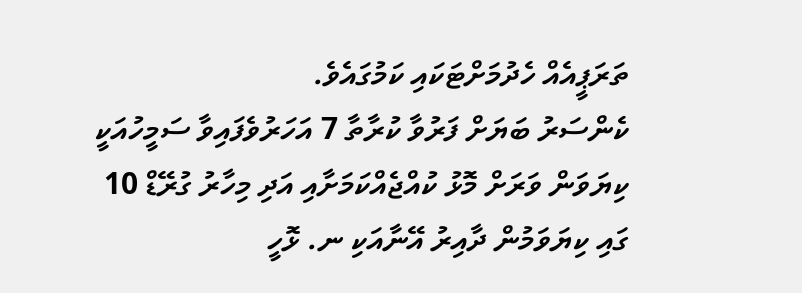ތަރަޕީއެއް ހެދުމަށްޓަކައި ކަމުގައެވެ.
ކެންސަރު ބަޔަށް ފަރުވާ ކުރާތާ 7 އަހަރުވެފައިވާ ސަމީހުއަކީ ކިޔަވަން ވަރަށް މޮޅު ކުއްޖެއްކަމަށާއި އަދި މިހާރު ގުރޭޑް 10 ގައި ކިޔަވަމުން ދާއިރު އޭނާއަކި ނ. ޅޮހީ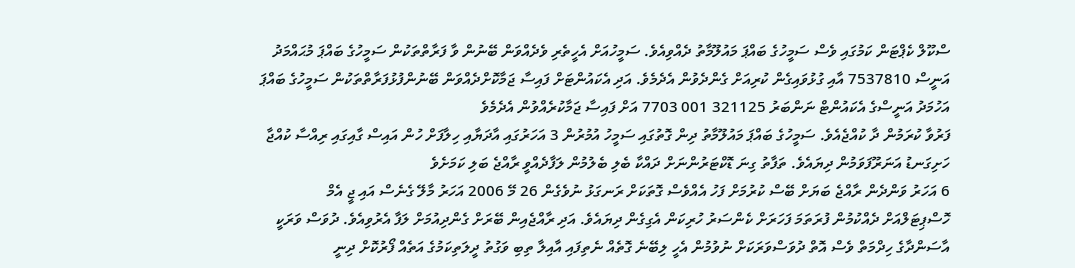ސްކޫލް ކެޕްޓަން ކަމުގައި ވެސް ސަމީހުގެ ބައްޕަ މައުލޫމާތު ދެއްވިއެވެ. ސަމީހުއަށް އެހީތެރި ވެދެއްވަން ބޭނުން ވާ ފަރާތްތަކުން ސަމީހުގެ ބައްޕަ މުޙައްމަދު އަނީސް 7537810 އާއި ގުޅުވައިގެން ކުރިއަށް ގެންދެވުން އެދެމެވެ. އަދި އެކައުންޓަށް ފައިސާ ޖަމާކޮށްދެއްވަން ބޭނުންފުޅުފަރާތްތަކުން ސަމީހުގެ ބައްޕަ އަހުމަދު އަނީސްގެ އެކައުންޓް ނަންބަރު 321125 001 7703 އަށް ފައިސާ ޖަމާކުރެއްވުން އެދެމެވެ
ފަރުވާ ކުރަމުން ދާ ކުއްޖެއެވެ. ސަމީހުގެ ބައްޕަ މައުލޫމާތު ދިން ގޮތުގައި ސަމީހު އުމުރުން 3 އަހަރުގައި އާދަޔާއި ހިލާފަށް ހުން އައިސް ގާއިގައި ރިއްސާ ކުއްޖާ ހަށިގަނޑު އަނަރޫފަވަމުން ދިޔައެވެ. ތަފާތު ގިނަ ޑޮކްޓަރުންނަށް ދައްކާ ބެލި ބެލުމުން ލަފާދެއްވީ ރާއްޖެ ބަލި ކަމަށެވެ
6 އަހަރު ވަންދެން ރާއްޖެ ބަޔަށް ބޭސް ކުރުމަށް ފަހު އެއްވެސް ގޮތަކަށް ރަނގަޅު ނުވެގެން 26 މޭ 2006 އަހަރު މާލޭ ގެނެސް އައި ޖީ އެމް ހޮސްޕިޓަލްއަށް ދެއްކުމުން ފުރަތަމަ ފަހަރަށް ކެންސަރު ހުރިކަން އެގިގެން ދިޔައެވެ. އަދި ރާއްޖެއިން ބޭރަށް ގެންދިއުމަށް ލަފާ އެރުވިއެވެ. ދުވަސް ވަރަކީ އާސަންދާގެ ހިދްމަތް ވެސް އޮތް ދުވަސްވަރަކަށް ނުވުމުން އެހީ ލިބޭނެ ގޮތެއް ނެތިފައި އާއިލާ ތިބި ވަގުތު ދީލަތިކަމުގެ އަތެއް ފޯރުކޮށް ދިނީ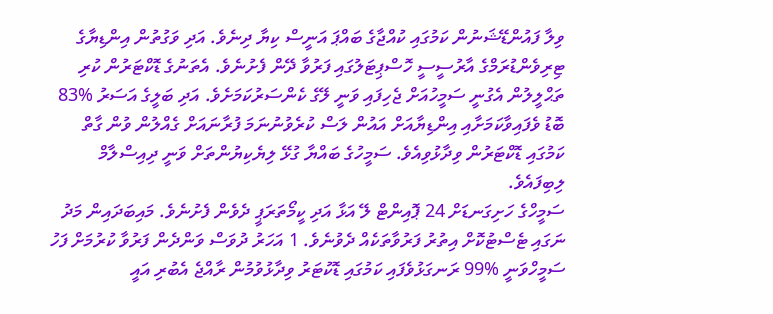ވިލާ ފައުންޑޭޝަނުން ކަމުގައި ކުއްޖާގެ ބައްޕަ އަނީސް ކިޔާ ދިނެވެ. އަދި ވަގުތުން އިންޑިޔާގެ ޓިރިވެންޑުރަމްގެ އާރުސީސީ ހޮސްޕިޓަލުގައި ފަރުވާ ދޭން ފެށުނެވެ. އެތަނުގެ ޑޮކްޓަރުން ކުރި ތަޙްލީލުން އެގުނީ ސަމީހުއަށް ޖެހިފައި ވަނީ ލޭގެ ކެންސަރުކަމަށެވެ. އަދި ބަލީގެ އަސަރު %83 ބޮޑު ވެފައިވާކަމަށާއި އިންޑިޔާއަށް އައުން ލަސް ކުރެވުނުނަމަ ފުރާނައަށް ގެއްލުން ވުން ގާތް ކަމުގައި ޑޮކްޓަރުން ވިދާޅުވިއެވެ. ސަމީހުގެ ބައްޔާ ގުޅޭ ލިޔެކިޔުންތަށް ވަނީ ދިއިސްލާމް ލިބިފައެވެ.
ސަމީހްގެ ހަށިގަނޑަށް 24 ޕޮއިންޓް ލޭ އަޅާ އަދި ކީމޯތަރަޕީ ދެވެން ފެށުނެވެ. މައިބަދައިން މަދު ނަގައި ޓެސްޓުކޮށް އިތުރު ފަރުވާތަކެއް ދެވުނެވެ. 1 އަހަރު ދުވަސް ވަންދެން ފަރުވާ ކުރުމަށް ފަހު ސަމީހްވަނީ %99 ރަނގަޅުވެފައި ކަމުގައި ޑޮކުޓަރު ވިދާޅުވުމުން ރާއްޖެ އެބުރި އައީ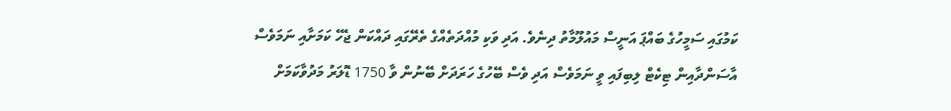ކަމުގައި ސަމީހުގެ ބައްޕަ އަނީސް މައުލޫމާތު ދިނެވެ. އަދި ވަކި މުއްދަތެއްގެ ތެރޭގައި ދައްކަން ޖެހޭ ކަމަށާއި ނަމަވެސް އާސަންދާއިން ޓިކެޓް ލިބިފައި ވީ ނަމަވެސް އަދި ވެސް ބޭހުގެ ހަރަދަށް ބޭނުން ވާ 1750 ޑޮލަރު މަދުވާކަމަށް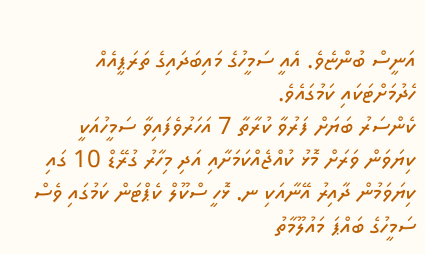އަނީސް ބުންޏެވެ. އެއީ ސަމީހުގެ މައިބަދައިގެ ތަރަޕީއެއް ހެދުމަށްޓަކައި ކަމުގައެވެ.
ކެންސަރު ބަޔަށް ފަރުވާ ކުރާތާ 7 އަހަރުވެފައިވާ ސަމީހުއަކީ ކިޔަވަން ވަރަށް މޮޅު ކުއްޖެއްކަމަށާއި އަދި މިހާރު ގުރޭޑް 10 ގައި ކިޔަވަމުން ދާއިރު އޭނާއަކި ނ. ޅޮހީ ސްކޫލް ކެޕްޓަން ކަމުގައި ވެސް ސަމީހުގެ ބައްޕަ މައުލޫމާތު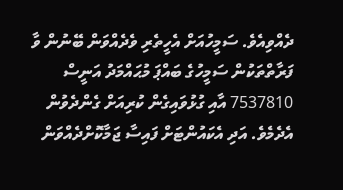ދެއްވިއެވެ. ސަމީހުއަށް އެހީތެރި ވެދެއްވަން ބޭނުން ވާ ފަރާތްތަކުން ސަމީހުގެ ބައްޕަ މުޙައްމަދު އަނީސް 7537810 އާއި ގުޅުވައިގެން ކުރިއަށް ގެންދެވުން އެދެމެވެ. އަދި އެކައުންޓަށް ފައިސާ ޖަމާކޮށްދެއްވަން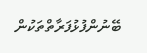ބޭނުންފުޅުފަރާތްތަކުން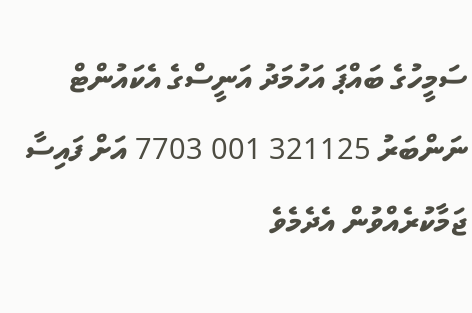ސަމީހުގެ ބައްޕަ އަހުމަދު އަނީސްގެ އެކައުންޓް ނަންބަރު 321125 001 7703 އަށް ފައިސާ ޖަމާކުރެއްވުން އެދެމެވެ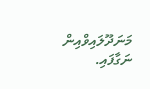މަނަދޫލައިވްއިން ނަގާފައި.